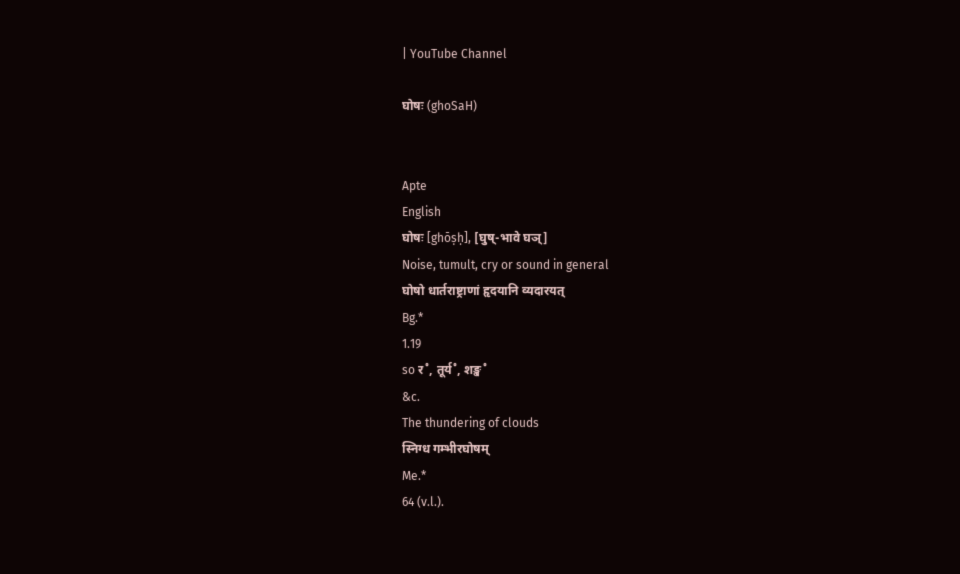| YouTube Channel

घोषः (ghoSaH)


Apte
English
घोषः [ghōṣḥ], [घुष्-भावे घञ्]
Noise, tumult, cry or sound in general
घोषो धार्तराष्ट्राणां हृदयानि व्यदारयत्
Bg.*
1.19
so र˚, तूर्य˚, शङ्ख˚
&c.
The thundering of clouds
स्निग्ध गम्भीरघोषम्
Me.*
64 (v.l.).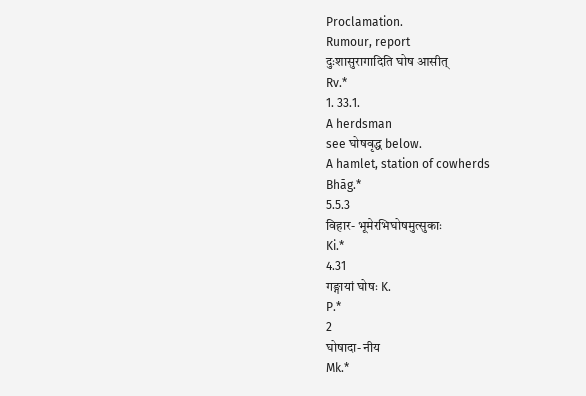Proclamation.
Rumour, report
दुःशासुरागादिति घोष आसीत्
Rv.*
1. 33.1.
A herdsman
see घोषवृद्ध below.
A hamlet, station of cowherds
Bhāg.*
5.5.3
विहार- भूमेरभिघोषमुत्सुकाः
Ki.*
4.31
गङ्गायां घोषः K.
P.*
2
घोषादा- नीय
Mk.*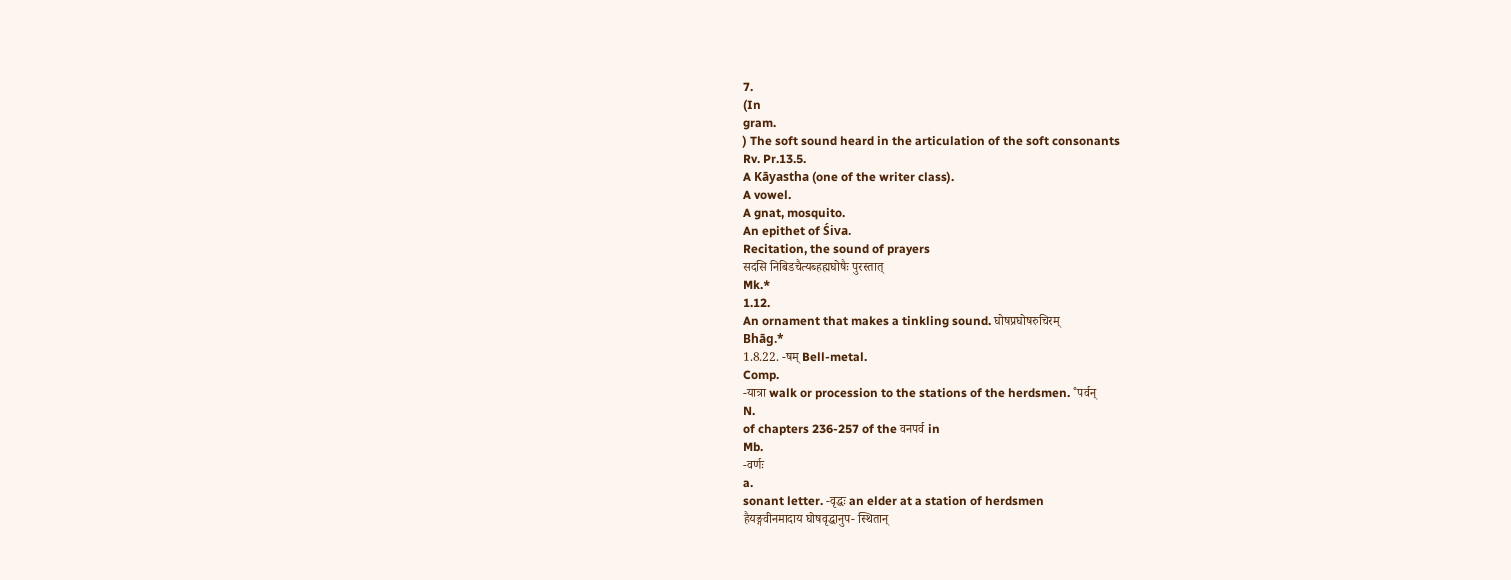7.
(In
gram.
) The soft sound heard in the articulation of the soft consonants
Rv. Pr.13.5.
A Kāyastha (one of the writer class).
A vowel.
A gnat, mosquito.
An epithet of Śiva.
Recitation, the sound of prayers
सदसि निबिडचैत्यब्हह्मघोषैः पुरस्तात्
Mk.*
1.12.
An ornament that makes a tinkling sound. घोषप्रघोषरुचिरम्
Bhāg.*
1.8.22. -षम् Bell-metal.
Comp.
-यात्रा walk or procession to the stations of the herdsmen. ˚पर्वन्
N.
of chapters 236-257 of the वनपर्व in
Mb.
-वर्णः
a.
sonant letter. -वृद्धः an elder at a station of herdsmen
हैयङ्गवीनमादाय घोषवृद्धानुप- स्थितान्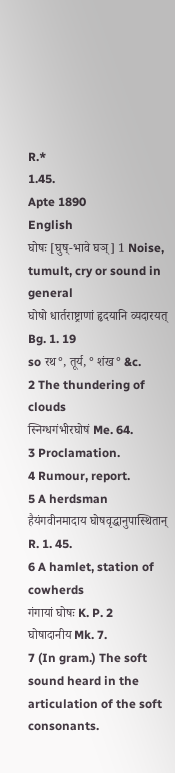R.*
1.45.
Apte 1890
English
घोषः [घुष्-भावे घञ्] 1 Noise, tumult, cry or sound in general
घोषो धार्तराष्ट्राणां हृदयानि व्यदारयत् Bg. 1. 19
so रथ°, तूर्य, ° शंख° &c.
2 The thundering of clouds
स्निग्धगंभीरघोषं Me. 64.
3 Proclamation.
4 Rumour, report.
5 A herdsman
हैयंगवीनमादाय घोषवृद्धानुपास्थितान् R. 1. 45.
6 A hamlet, station of cowherds
गंगायां घोषः K. P. 2
घोषादानीय Mk. 7.
7 (In gram.) The soft sound heard in the articulation of the soft consonants.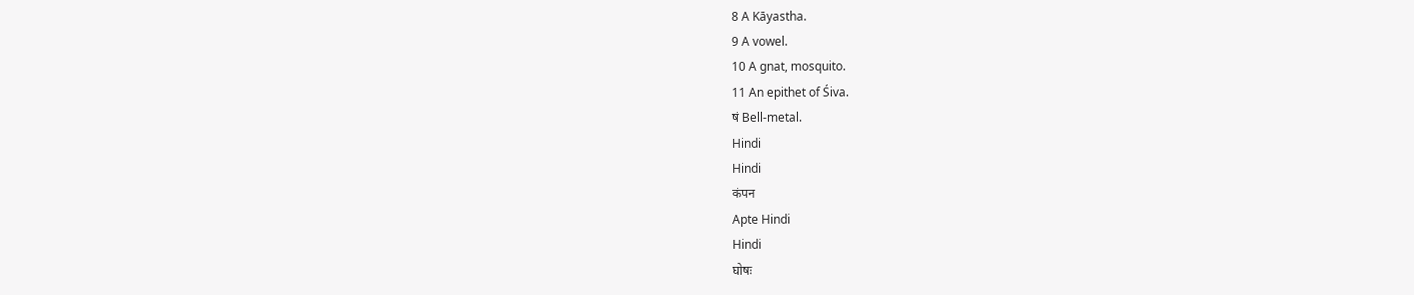8 A Kāyastha.
9 A vowel.
10 A gnat, mosquito.
11 An epithet of Śiva.
षं Bell-metal.
Hindi
Hindi
कंपन
Apte Hindi
Hindi
घोषः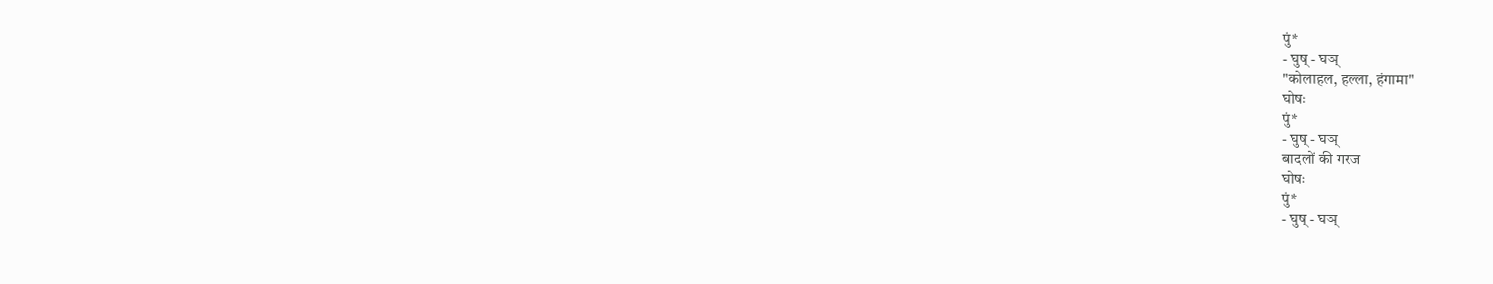पुं*
- घुष् - घञ्
"कोलाहल, हल्ला, हंगामा"
घोषः
पुं*
- घुष् - घञ्
बादलों की गरज
घोषः
पुं*
- घुष् - घञ्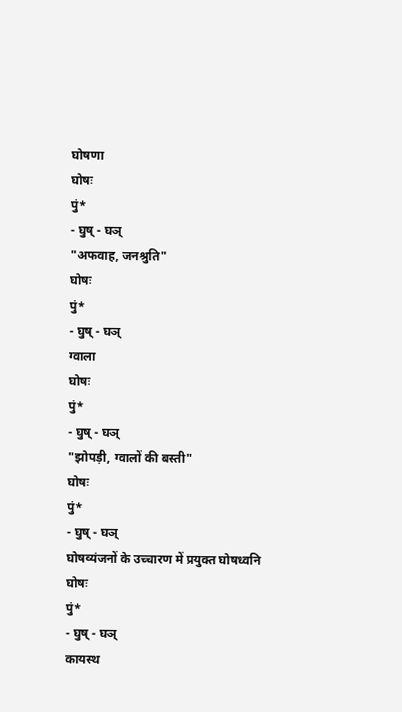घोषणा
घोषः
पुं*
- घुष् - घञ्
"अफवाह, जनश्रुति"
घोषः
पुं*
- घुष् - घञ्
ग्वाला
घोषः
पुं*
- घुष् - घञ्
"झोपड़ी, ग्वालों की बस्ती"
घोषः
पुं*
- घुष् - घञ्
घोषव्यंजनों के उच्चारण में प्रयुक्त घोषध्वनि
घोषः
पुं*
- घुष् - घञ्
कायस्थ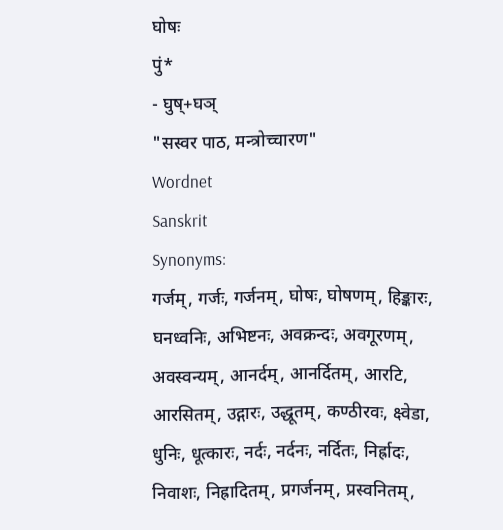घोषः
पुं*
- घुष्+घञ्
"सस्वर पाठ, मन्त्रोच्चारण"
Wordnet
Sanskrit
Synonyms:
गर्जम्, गर्जः, गर्जनम्, घोषः, घोषणम्, हिङ्कारः, घनध्वनिः, अभिष्टनः, अवक्रन्दः, अवगूरणम्, अवस्वन्यम्, आनर्दम्, आनर्दितम्, आरटि, आरसितम्, उद्गारः, उद्धूतम्, कण्ठीरवः, क्ष्वेडा, धुनिः, धूत्कारः, नर्दः, नर्दनः, नर्दितः, निर्ह्रादः, निवाशः, निह्रादितम्, प्रगर्जनम्, प्रस्वनितम्,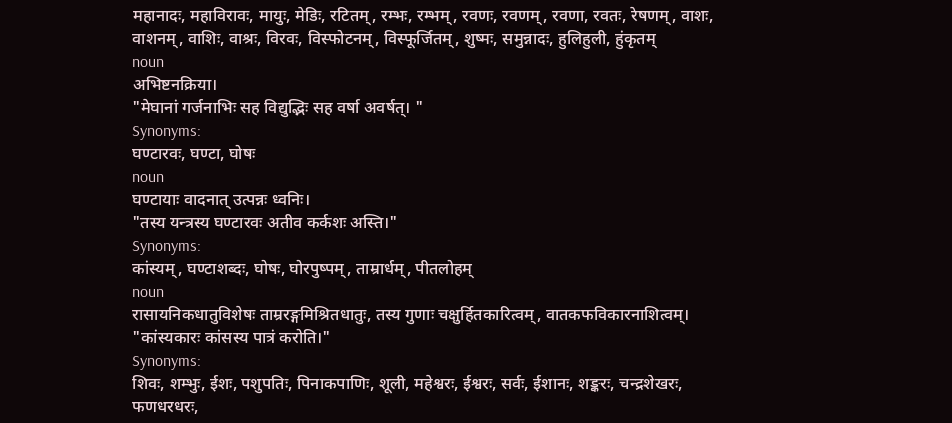महानादः, महाविरावः, मायुः, मेडिः, रटितम्, रम्भः, रम्भम्, रवणः, रवणम्, रवणा, रवतः, रेषणम्, वाशः, वाशनम्, वाशिः, वाश्रः, विरवः, विस्फोटनम्, विस्फूर्जितम्, शुष्मः, समुन्नादः, हुलिहुली, हुंकृतम्
noun
अभिष्टनक्रिया।
"मेघानां गर्जनाभिः सह विद्युद्भिः सह वर्षा अवर्षत्। "
Synonyms:
घण्टारवः, घण्टा, घोषः
noun
घण्टायाः वादनात् उत्पन्नः ध्वनिः।
"तस्य यन्त्रस्य घण्टारवः अतीव कर्कशः अस्ति।"
Synonyms:
कांस्यम्, घण्टाशब्दः, घोषः, घोरपुष्पम्, ताम्रार्धम्, पीतलोहम्
noun
रासायनिकधातुविशेषः ताम्ररङ्गमिश्रितधातुः, तस्य गुणाः चक्षुर्हितकारित्वम्, वातकफविकारनाशित्वम्।
"कांस्यकारः कांसस्य पात्रं करोति।"
Synonyms:
शिवः, शम्भुः, ईशः, पशुपतिः, पिनाकपाणिः, शूली, महेश्वरः, ईश्वरः, सर्वः, ईशानः, शङ्करः, चन्द्रशेखरः, फणधरधरः,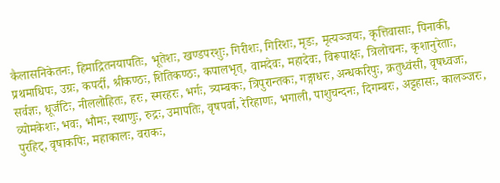कैलासनिकेतनः, हिमाद्रितनयापतिः, भूतेशः, खण्डपरशुः, गिरीशः, गिरिशः, मृडः, मृत्यञ्जयः, कृत्तिवासाः, पिनाकी, प्रथमाधिपः, उग्रः, कपर्दी, श्रीकण्ठः, शितिकण्ठः, कपालभृत्, वामदेवः, महादेवः, विरूपाक्षः, त्रिलोचनः, कृशानुरेताः, सर्वज्ञः, धूर्जटिः, नीललोहितः, हरः, स्मरहरः, भर्गः, त्र्यम्बकः, त्रिपुरान्तकः, गङ्गाधरः, अन्धकरिपुः, क्रतुध्वंसी, वृषध्वजः, व्योमकेशः, भवः, भौमः, स्थाणुः, रुद्रः, उमापतिः, वृषपर्वा, रेरिहाणः, भगाली, पाशुचन्दनः, दिगम्बरः, अट्टहासः, कालञ्जरः, पुरहिट्, वृषाकपिः, महाकालः, वराकः,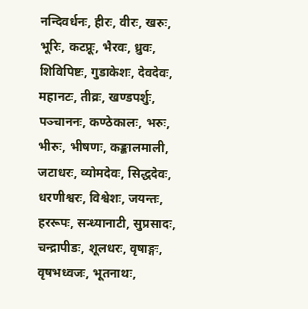नन्दिवर्धनः, हीरः, वीरः, खरुः, भूरिः, कटप्रूः, भैरवः, ध्रुवः, शिविपिष्टः, गुडाकेशः, देवदेवः, महानटः, तीव्रः, खण्डपर्शुः, पञ्चाननः, कण्ठेकालः, भरुः, भीरुः, भीषणः, कङ्कालमाली, जटाधरः, व्योमदेवः, सिद्धदेवः, धरणीश्वरः, विश्वेशः, जयन्तः, हररूपः, सन्ध्यानाटी, सुप्रसादः, चन्द्रापीडः, शूलधरः, वृषाङ्गः, वृषभध्वजः, भूतनाथः,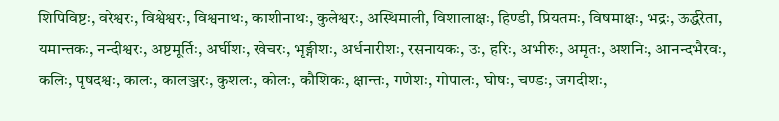शिपिविष्टः, वरेश्वरः, विश्वेश्वरः, विश्वनाथः, काशीनाथः, कुलेश्वरः, अस्थिमाली, विशालाक्षः, हिण्डी, प्रियतमः, विषमाक्षः, भद्रः, ऊर्द्धरेता, यमान्तकः, नन्दीश्वरः, अष्टमूर्तिः, अर्घीशः, खेचरः, भृङ्गीशः, अर्धनारीशः, रसनायकः, उः, हरिः, अभीरुः, अमृतः, अशनिः, आनन्दभैरवः, कलिः, पृषदश्वः, कालः, कालञ्जरः, कुशलः, कोलः, कौशिकः, क्षान्तः, गणेशः, गोपालः, घोषः, चण्डः, जगदीशः,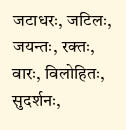जटाधरः, जटिलः, जयन्तः, रक्तः, वारः, विलोहितः, सुदर्शनः,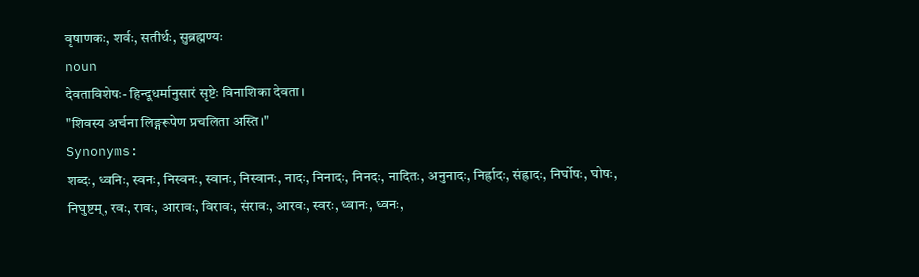वृषाणकः, शर्वः, सतीर्थः, सुब्रह्मण्यः
noun
देवताविशेषः- हिन्दूधर्मानुसारं सृष्टेः विनाशिका देवता।
"शिवस्य अर्चना लिङ्गरूपेण प्रचलिता अस्ति।"
Synonyms:
शब्दः, ध्वनिः, स्वनः, निस्वनः, स्वानः, निस्वानः, नादः, निनादः, निनदः, नादितः, अनुनादः, निर्ह्रादः, संह्रादः, निर्घोषः, घोषः, निघुष्टम्, रवः, रावः, आरावः, विरावः, संरावः, आरवः, स्वरः, ध्वानः, ध्वनः,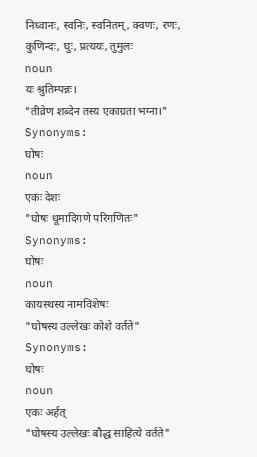निध्वानः, स्वनिः, स्वनितम्, क्वणः, रणः, कुणिन्दः, घुः, प्रत्ययः, तुमुलः
noun
यः श्रुतिम्पन्नः।
"तीव्रेण शब्देन तस्य एकाग्रता भग्ना।"
Synonyms:
घोषः
noun
एकः देशः
"घोषः धूमादिगणे परिगणितः"
Synonyms:
घोषः
noun
कायस्थस्य नामविशेषः
"घोषस्य उल्लेखः कोशे वर्तते"
Synonyms:
घोषः
noun
एकः अर्हत्
"घोषस्य उल्लेखः बौद्ध साहित्ये वर्तते"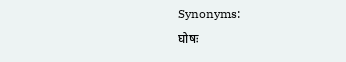Synonyms:
घोषः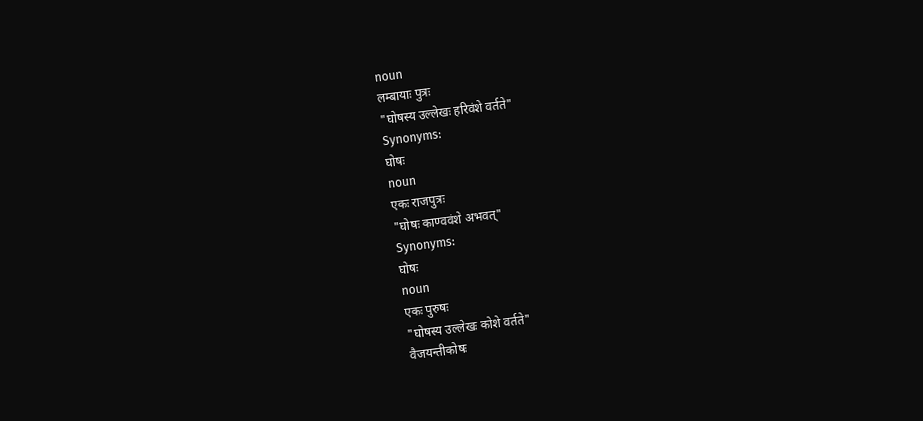noun
लम्बायाः पुत्रः
"घोषस्य उल्लेखः हरिवंशे वर्तते"
Synonyms:
घोषः
noun
एकः राजपुत्रः
"घोषः काण्ववंशे अभवत्"
Synonyms:
घोषः
noun
एकः पुरुषः
"घोषस्य उल्लेखः कोशे वर्तते"
वैजयन्तीकोषः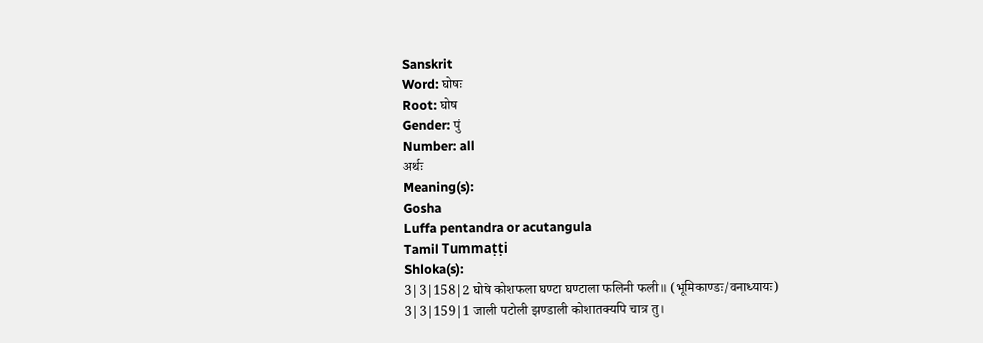Sanskrit
Word: घोषः
Root: घोष
Gender: पुं
Number: all
अर्थः
Meaning(s):
Gosha
Luffa pentandra or acutangula
Tamil Tummaṭṭi
Shloka(s):
3|3|158|2 घोषे कोशफला घण्टा घण्टाला फलिनी फली॥ (भूमिकाण्डः/वनाध्यायः)
3|3|159|1 जाली पटोली झण्डाली कोशातक्यपि चात्र तु।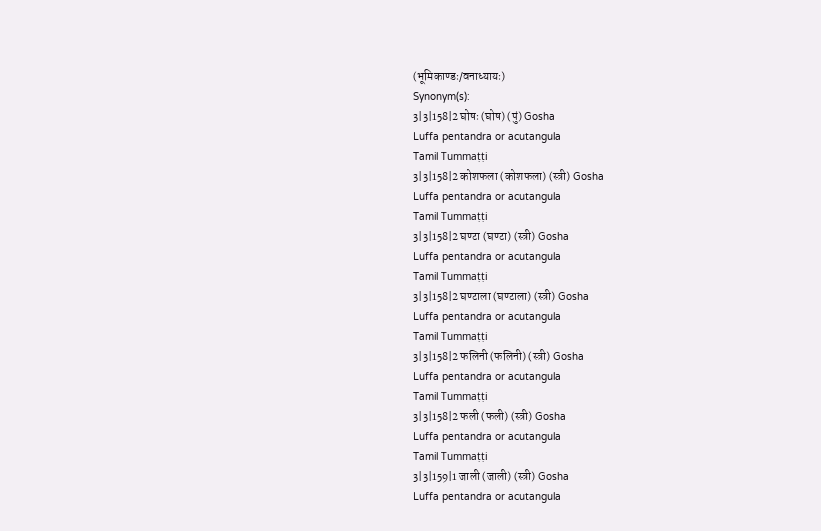(भूमिकाण्डः/वनाध्यायः)
Synonym(s):
3|3|158|2 घोषः (घोष) (पुं) Gosha
Luffa pentandra or acutangula
Tamil Tummaṭṭi
3|3|158|2 कोशफला (कोशफला) (स्त्री) Gosha
Luffa pentandra or acutangula
Tamil Tummaṭṭi
3|3|158|2 घण्टा (घण्टा) (स्त्री) Gosha
Luffa pentandra or acutangula
Tamil Tummaṭṭi
3|3|158|2 घण्टाला (घण्टाला) (स्त्री) Gosha
Luffa pentandra or acutangula
Tamil Tummaṭṭi
3|3|158|2 फलिनी (फलिनी) (स्त्री) Gosha
Luffa pentandra or acutangula
Tamil Tummaṭṭi
3|3|158|2 फली (फली) (स्त्री) Gosha
Luffa pentandra or acutangula
Tamil Tummaṭṭi
3|3|159|1 जाली (जाली) (स्त्री) Gosha
Luffa pentandra or acutangula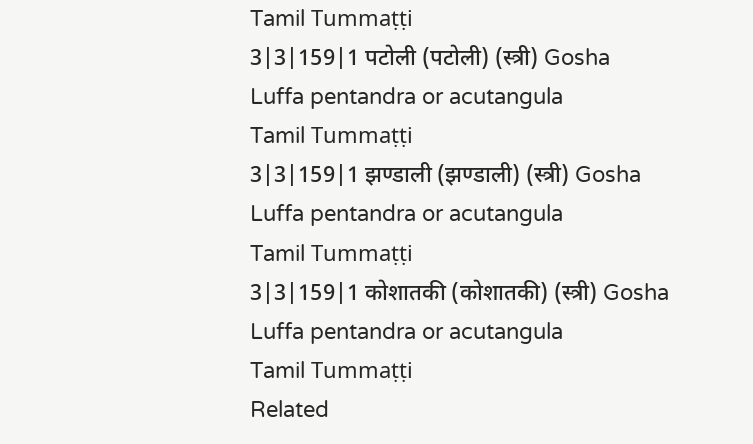Tamil Tummaṭṭi
3|3|159|1 पटोली (पटोली) (स्त्री) Gosha
Luffa pentandra or acutangula
Tamil Tummaṭṭi
3|3|159|1 झण्डाली (झण्डाली) (स्त्री) Gosha
Luffa pentandra or acutangula
Tamil Tummaṭṭi
3|3|159|1 कोशातकी (कोशातकी) (स्त्री) Gosha
Luffa pentandra or acutangula
Tamil Tummaṭṭi
Related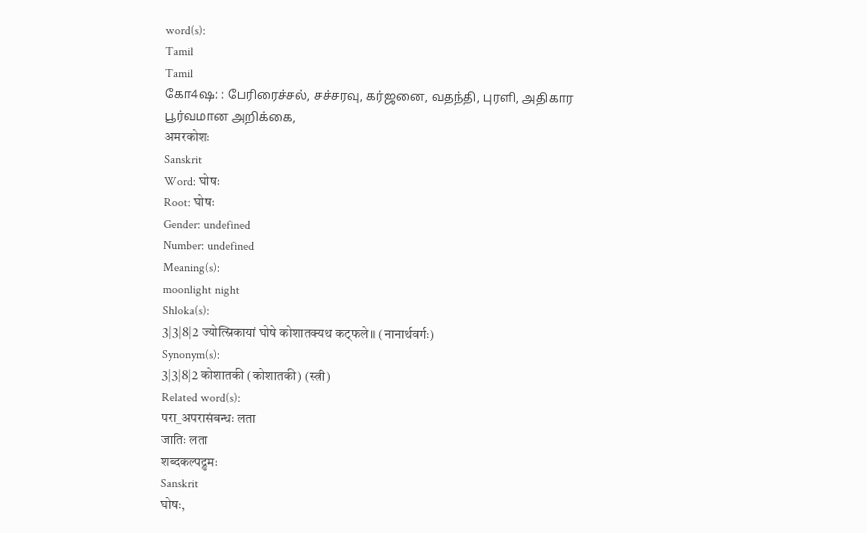word(s):
Tamil
Tamil
கோ4ஷ: : பேரிரைச்சல், சச்சரவு, கர்ஜனை, வதந்தி, புரளி, அதிகார பூர்வமான அறிக்கை,
अमरकोशः
Sanskrit
Word: घोषः
Root: घोषः
Gender: undefined
Number: undefined
Meaning(s):
moonlight night
Shloka(s):
3|3|8|2 ज्योत्स्निकायां घोषे कोशातक्यथ कट्फले॥ (नानार्थवर्गः)
Synonym(s):
3|3|8|2 कोशातकी (कोशातकी) (स्त्री)
Related word(s):
परा_अपरासंबन्धः लता
जातिः लता
शब्दकल्पद्रुमः
Sanskrit
घोषः,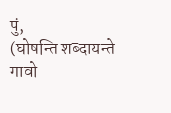पुं,
(घोषन्ति शब्दायन्ते गावो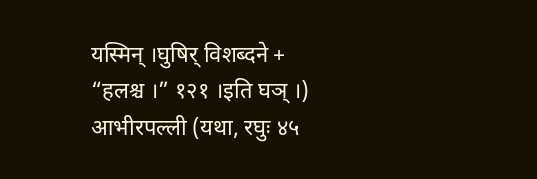यस्मिन् ।घुषिर् विशब्दने + “हलश्च ।” १२१ ।इति घञ् ।) आभीरपल्ली (यथा, रघुः ४५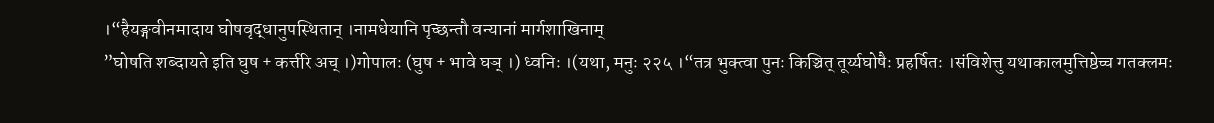।“हैयङ्गवीनमादाय घोषवृद्धानुपस्थितान् ।नामधेयानि पृच्छन्तौ वन्यानां मार्गशाखिनाम्
”घोषति शब्दायते इति घुष + कर्त्तरि अच् ।)गोपालः (घुष + भावे घञ् ।) ध्वनिः ।(यथा, मनुः २२५ ।“तत्र भुक्त्वा पुनः किञ्चित् तूर्य्यघोषैः प्रहर्षितः ।संविशेत्तु यथाकालमुत्तिष्ठेच्च गतक्लमः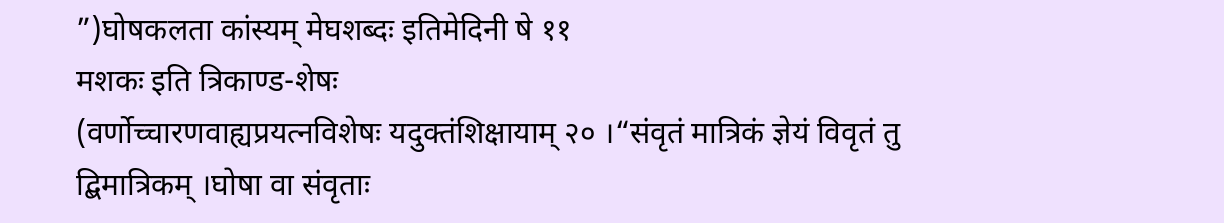”)घोषकलता कांस्यम् मेघशब्दः इतिमेदिनी षे ११
मशकः इति त्रिकाण्ड-शेषः
(वर्णोच्चारणवाह्यप्रयत्नविशेषः यदुक्तंशिक्षायाम् २० ।“संवृतं मात्रिकं ज्ञेयं विवृतं तु द्बिमात्रिकम् ।घोषा वा संवृताः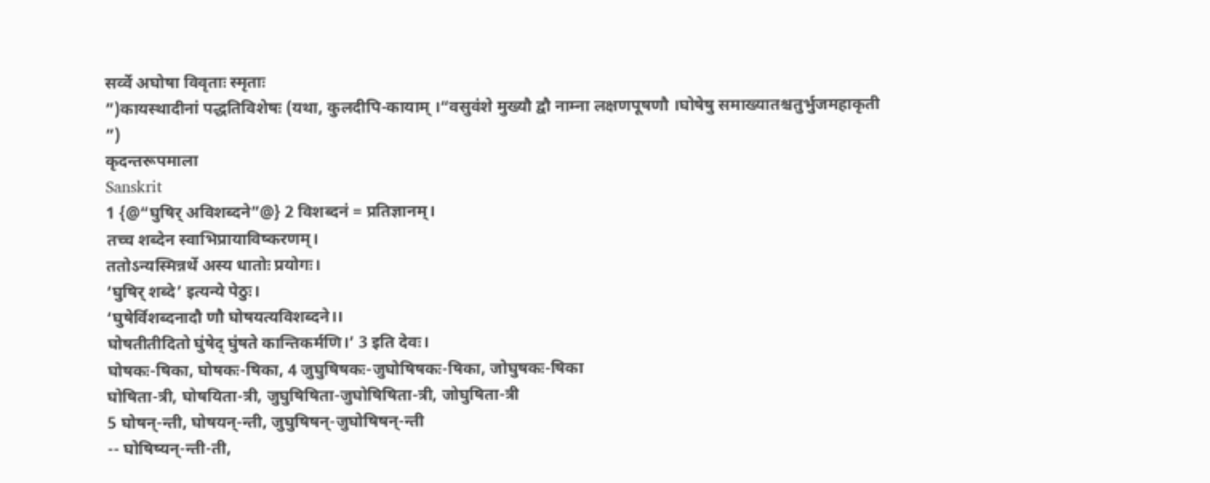सर्व्वे अघोषा विवृताः स्मृताः
”)कायस्थादीनां पद्धतिविशेषः (यथा, कुलदीपि-कायाम् ।“वसुवंशे मुख्यौ द्वौ नाम्ना लक्षणपूषणौ ।घोषेषु समाख्यातश्चतुर्भुजमहाकृती
”)
कृदन्तरूपमाला
Sanskrit
1 {@“घुषिर् अविशब्दने”@} 2 विशब्दनं = प्रतिज्ञानम्।
तच्च शब्देन स्वाभिप्रायाविष्करणम्।
ततोऽन्यस्मिन्नर्थे अस्य धातोः प्रयोगः।
‘घुषिर् शब्दे’ इत्यन्ये पेठुः।
‘घुषेर्विशब्दनादौ णौ घोषयत्यविशब्दने।।
घोषतीतीदितो घुंषेद् घुंषते कान्तिकर्मणि।’ 3 इति देवः।
घोषकः-षिका, घोषकः-षिका, 4 जुघुषिषकः-जुघोषिषकः-षिका, जोघुषकः-षिका
घोषिता-त्री, घोषयिता-त्री, जुघुषिषिता-जुघोषिषिता-त्री, जोघुषिता-त्री
5 घोषन्-न्ती, घोषयन्-न्ती, जुघुषिषन्-जुघोषिषन्-न्ती
-- घोषिष्यन्-न्ती-ती,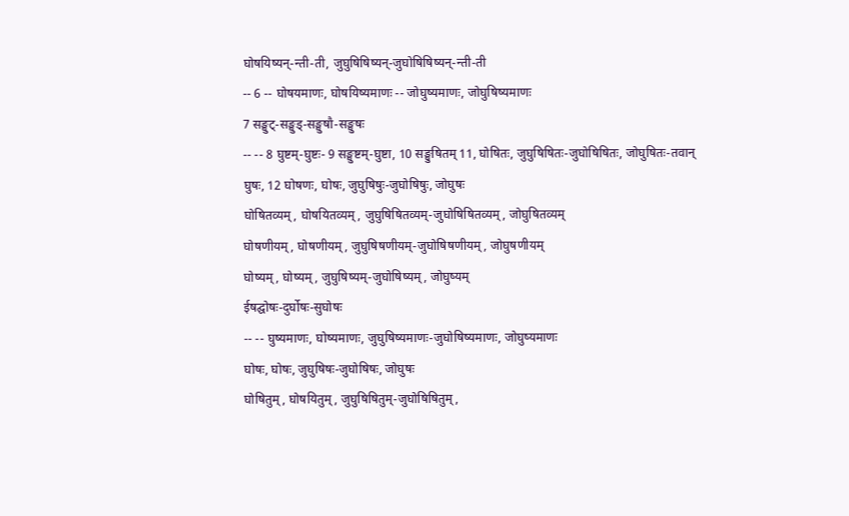घोषयिष्यन्-न्ती-ती, जुघुषिषिष्यन्-जुघोषिषिष्यन्-न्ती-ती
-- 6 -- घोषयमाणः, घोषयिष्यमाणः -- जोघुष्यमाणः, जोघुषिष्यमाणः
7 सङ्घुट्-सङ्घुड्-सङ्घुषौ-सङ्घुषः
-- -- 8 घुष्टम्-घुष्टः- 9 सङ्घुष्टम्-घुष्टा, 10 सङ्घुषितम् 11, घोषितः, जुघुषिषितः-जुघोषिषितः, जोघुषितः-तवान्
घुषः, 12 घोषणः, घोषः, जुघुषिषुः-जुघोषिषुः, जोघुषः
घोषितव्यम्, घोषयितव्यम्, जुघुषिषितव्यम्-जुघोषिषितव्यम्, जोघुषितव्यम्
घोषणीयम्, घोषणीयम्, जुघुषिषणीयम्-जुघोषिषणीयम्, जोघुषणीयम्
घोष्यम्, घोष्यम्, जुघुषिष्यम्-जुघोषिष्यम्, जोघुष्यम्
ईषद्घोषः-दुर्घोषः-सुघोषः
-- -- घुष्यमाणः, घोष्यमाणः, जुघुषिष्यमाणः-जुघोषिष्यमाणः, जोघुष्यमाणः
घोषः, घोषः, जुघुषिषः-जुघोषिषः, जोघुषः
घोषितुम्, घोषयितुम्, जुघुषिषितुम्-जुघोषिषितुम्,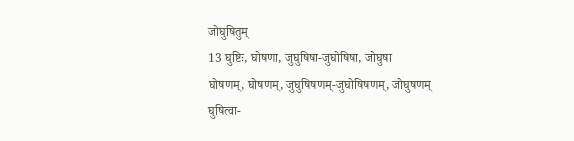जोघुषितुम्
13 घुष्टिः, घोषणा, जुघुषिषा-जुघोषिषा, जोघुषा
घोषणम्, घोषणम्, जुघुषिषणम्-जुघोषिषणम्, जोघुषणम्
घुषित्वा-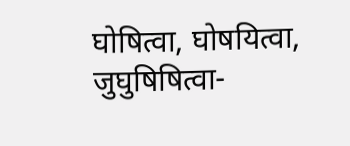घोषित्वा, घोषयित्वा, जुघुषिषित्वा-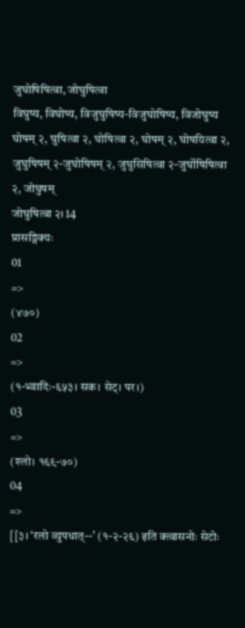जुघोषिषित्वा, जोघुषित्वा
विघुष्य, विघोष्य, विजुघुषिष्य-विजुघोषिष्य, विजोघुष्य
घोषम् २, घुषित्वा २, घोषित्वा २, घोषम् २, घोषयित्वा २, जुघुषिषम् २-जुघोषिषम् २, जुघुसिषित्वा २-जुर्घोषिषित्वा २, जोघुषम्
जोघुषित्वा २। 14
प्रासङ्गिक्यः
01
=>
(४७०)
02
=>
(१-भ्वादिः-६५३। सक। सेट्। पर।)
03
=>
(श्लो। १६९-७०)
04
=>
[[३। ‘रलो व्युपधात्--’ (१-२-२६) इति क्त्वासनोः सेटोः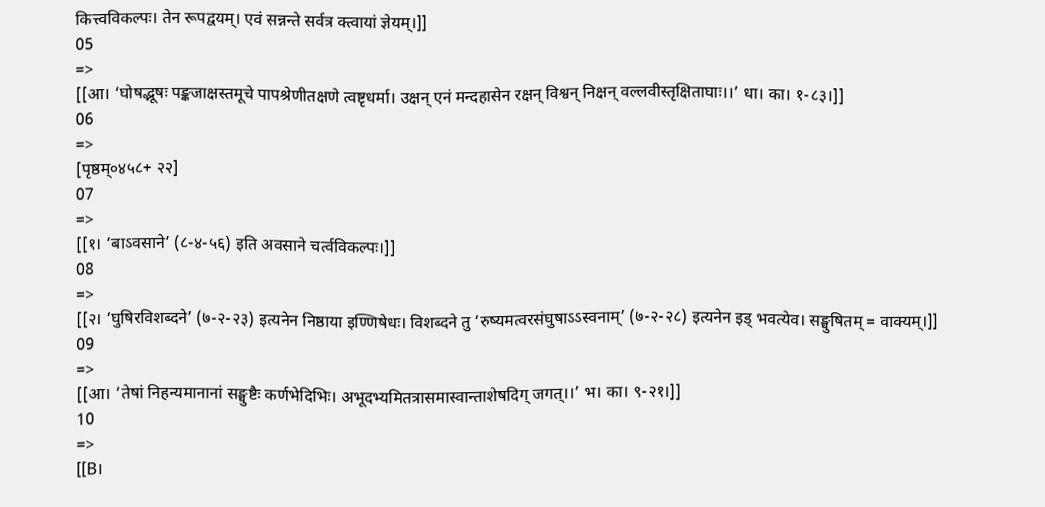कित्त्वविकल्पः। तेन रूपद्वयम्। एवं सन्नन्ते सर्वत्र क्त्वायां ज्ञेयम्।]]
05
=>
[[आ। ‘घोषद्भूषः पङ्कजाक्षस्तमूचे पापश्रेणीतक्षणे त्वष्टृधर्मा। उक्षन् एनं मन्दहासेन रक्षन् विश्वन् निक्षन् वल्लवीस्तृक्षिताघाः।।’ धा। का। १-८३।]]
06
=>
[पृष्ठम्०४५८+ २२]
07
=>
[[१। ‘बाऽवसाने’ (८-४-५६) इति अवसाने चर्त्वविकल्पः।]]
08
=>
[[२। ‘घुषिरविशब्दने’ (७-२-२३) इत्यनेन निष्ठाया इण्णिषेधः। विशब्दने तु ‘रुष्यमत्वरसंघुषाऽऽस्वनाम्’ (७-२-२८) इत्यनेन इड् भवत्येव। सङ्घुषितम् = वाक्यम्।]]
09
=>
[[आ। ‘तेषां निहन्यमानानां सङ्घुष्टैः कर्णभेदिभिः। अभूदभ्यमितत्रासमास्वान्ताशेषदिग् जगत्।।’ भ। का। ९-२१।]]
10
=>
[[B।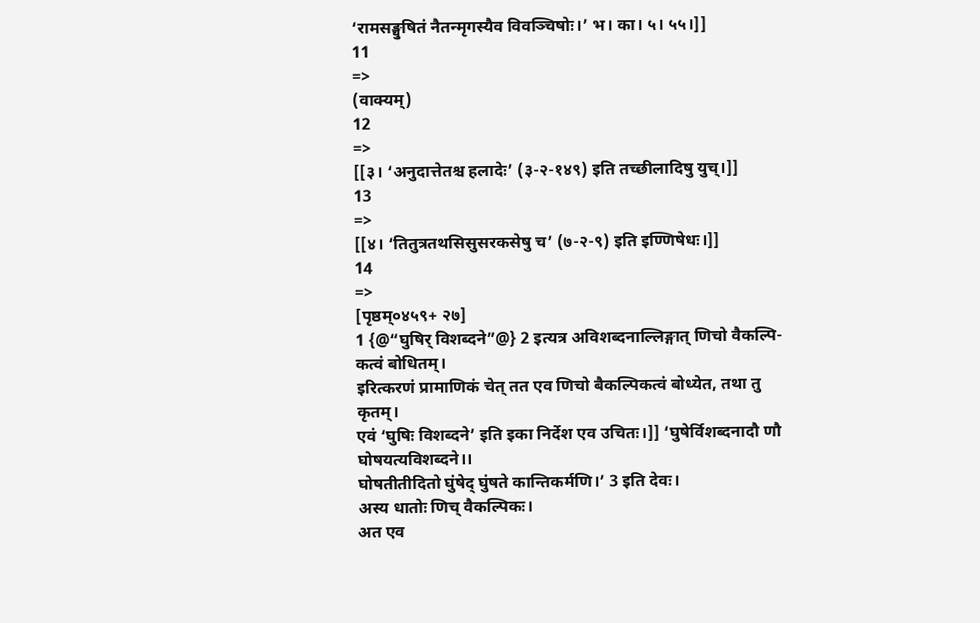‘रामसङ्घुषितं नैतन्मृगस्यैव विवञ्चिषोः।’ भ। का। ५। ५५।]]
11
=>
(वाक्यम्)
12
=>
[[३। ‘अनुदात्तेतश्च हलादेः’ (३-२-१४९) इति तच्छीलादिषु युच्।]]
13
=>
[[४। ‘तितुत्रतथसिसुसरकसेषु च’ (७-२-९) इति इण्णिषेधः।]]
14
=>
[पृष्ठम्०४५९+ २७]
1 {@“घुषिर् विशब्दने”@} 2 इत्यत्र अविशब्दनाल्लिङ्गात् णिचो वैकल्पि- कत्वं बोधितम्।
इरित्करणं प्रामाणिकं चेत् तत एव णिचो बैकल्पिकत्वं बोध्येत, तथा तु कृतम्।
एवं ‘घुषिः विशब्दने’ इति इका निर्देश एव उचितः।]] ‘घुषेर्विशब्दनादौ णौ घोषयत्यविशब्दने।।
घोषतीतीदितो घुंषेद् घुंषते कान्तिकर्मणि।’ 3 इति देवः।
अस्य धातोः णिच् वैकल्पिकः।
अत एव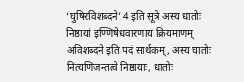‘घुषिरविशब्दने’ 4 इति सूत्रे अस्य धातोः निष्ठायां इण्णिषेधवारणाय क्रियमाणम् अविशब्दने इति पदं सार्थकम्, अस्य घातोः नित्यणिजन्तत्वे निष्ठायाः, धातोः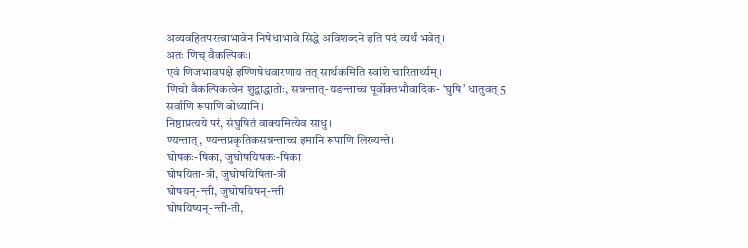अव्यवहितपरत्वाभावेन निषेधाभावे सिद्धे अविशब्दने इति पदं व्यर्थं भवेत्।
अतः णिच् वैकल्पिकः।
एवं णिजभावपक्षे इण्णिषेधवारणाय तत् सार्थकमिति स्वांशे चारितार्थ्यम्।
णिचो वैकल्पिकत्वेन शुद्वाद्धातोः, सन्नन्तात्-यङन्ताच्च पूर्वोक्तभौवादिक- ‘घुषि’ धातुवत् 5 सर्वाणि रूपाणि बोध्यानि।
निष्ठाप्रत्यये परं, संघुषितं वाक्यमित्येव साधु।
ण्यन्तात्, ण्यन्तप्रकृतिकसन्नन्ताच्च इमानि रूपाणि लिख्यन्ते।
घोषकः-षिका, जुघोषयिषकः-षिका
घोषयिता-त्री, जुघोषयिषिता-त्री
घोषयन्-न्ती, जुघोषयिषन्-न्ती
घोषयिष्यन्-न्ती-ती,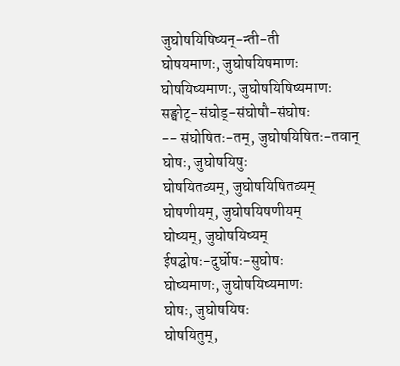जुघोषयिषिष्यन्-न्ती-ती
घोषयमाणः, जुघोषयिषमाणः
घोषयिष्यमाणः, जुघोषयिषिष्यमाणः
सङ्घोट्-संघोड्-संघोषौ-संघोषः
-- संघोषितः-तम्, जुघोषयिषितः-तवान्
घोषः, जुघोषयिषुः
घोषयितव्यम्, जुघोषयिषितव्यम्
घोषणीयम्, जुघोषयिषणीयम्
घोष्यम्, जुघोषयिष्यम्
ईषद्घोषः-दुर्घोषः-सुघोषः
घोष्यमाणः, जुघोषयिष्यमाणः
घोषः, जुघोषयिषः
घोषयितुम्,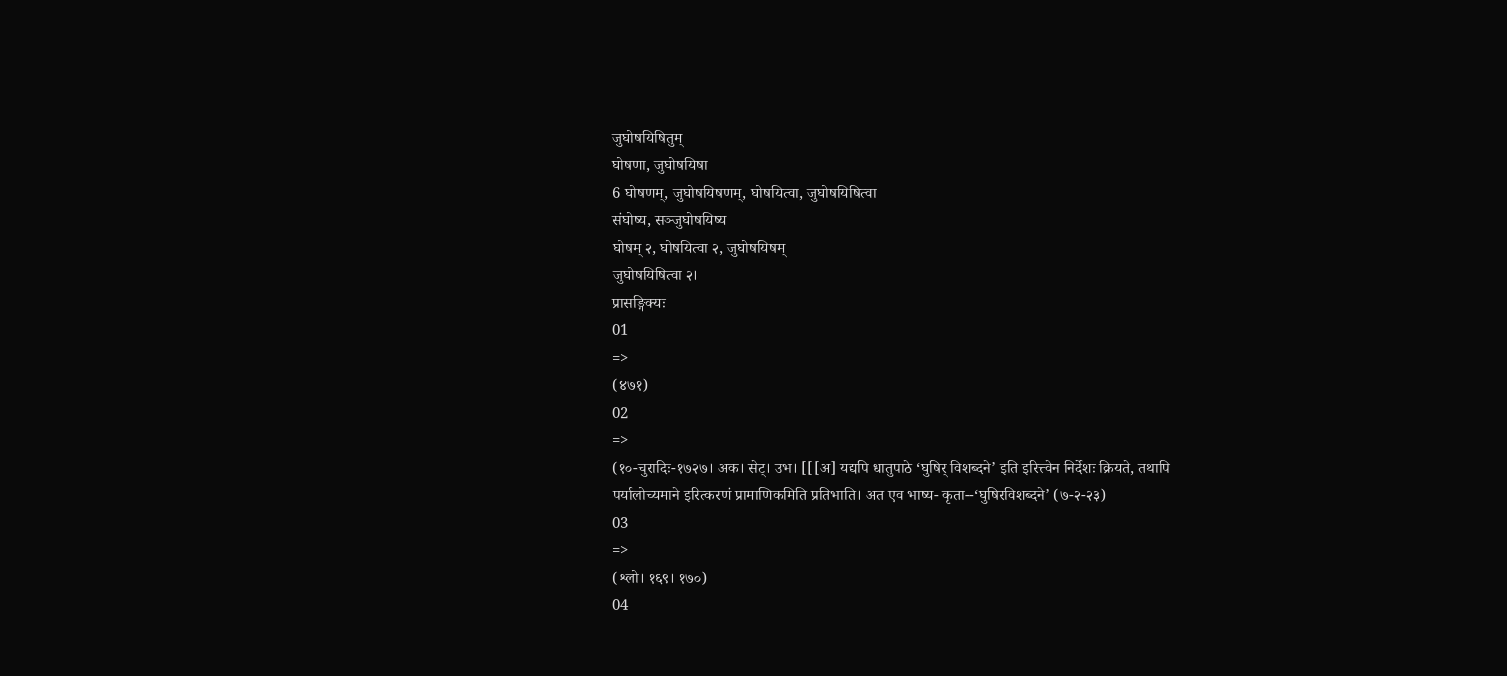जुघोषयिषितुम्
घोषणा, जुघोषयिषा
6 घोषणम्, जुघोषयिषणम्, घोषयित्वा, जुघोषयिषित्वा
संघोष्य, सञ्जुघोषयिष्य
घोषम् २, घोषयित्वा २, जुघोषयिषम्
जुघोषयिषित्वा २।
प्रासङ्गिक्यः
01
=>
(४७१)
02
=>
(१०-चुरादिः-१७२७। अक। सेट्। उभ। [[[अ] यद्यपि धातुपाठे ‘घुषिर् विशब्दने’ इति इरित्त्वेन निर्देशः क्रियते, तथापि पर्यालोच्यमाने इरित्करणं प्रामाणिकमिति प्रतिभाति। अत एव भाष्य- कृता--‘घुषिरविशब्दने’ (७-२-२३)
03
=>
(श्लो। १६९। १७०)
04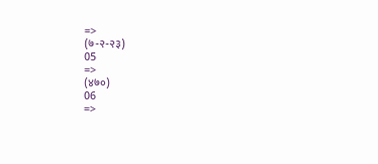=>
(७-२-२३)
05
=>
(४७०)
06
=>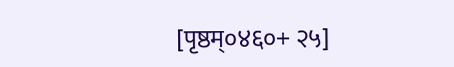[पृष्ठम्०४६०+ २५]